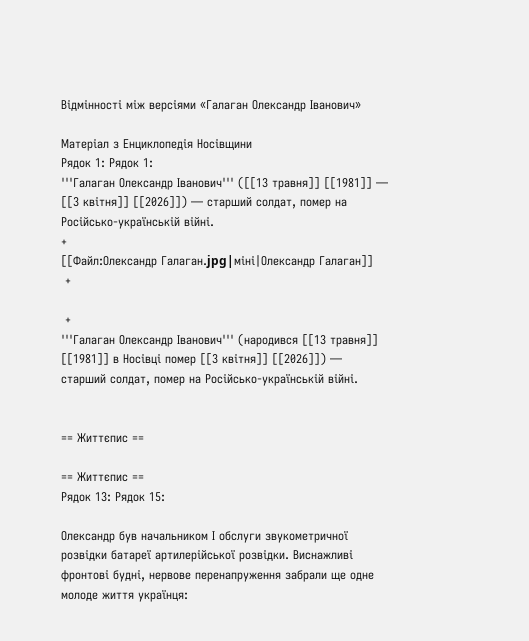Відмінності між версіями «Галаган Олександр Іванович»

Матеріал з Енциклопедія Носівщини
Рядок 1: Рядок 1:
'''Галаган Олександр Іванович''' ([[13 травня]] [[1981]] — [[3 квітня]] [[2026]]) — старший солдат, помер на Російсько-українській війні.
+
[[Файл:Олександр Галаган.jpg|міні|Олександр Галаган]]
 +

 +
'''Галаган Олександр Іванович''' (народився [[13 травня]] [[1981]] в Носівці помер [[3 квітня]] [[2026]]) — старший солдат, помер на Російсько-українській війні.


== Життєпис ==

== Життєпис ==
Рядок 13: Рядок 15:

Олександр був начальником І обслуги звукометричної розвідки батареї артилерійської розвідки. Виснажливі фронтові будні, нервове перенапруження забрали ще одне молоде життя українця: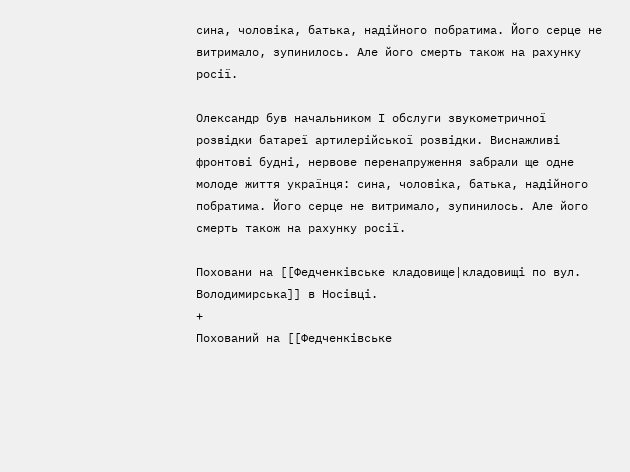сина, чоловіка, батька, надійного побратима. Його серце не витримало, зупинилось. Але його смерть також на рахунку росії.

Олександр був начальником І обслуги звукометричної розвідки батареї артилерійської розвідки. Виснажливі фронтові будні, нервове перенапруження забрали ще одне молоде життя українця: сина, чоловіка, батька, надійного побратима. Його серце не витримало, зупинилось. Але його смерть також на рахунку росії.

Поховани на [[Федченківське кладовище|кладовищі по вул. Володимирська]] в Носівці.
+
Похований на [[Федченківське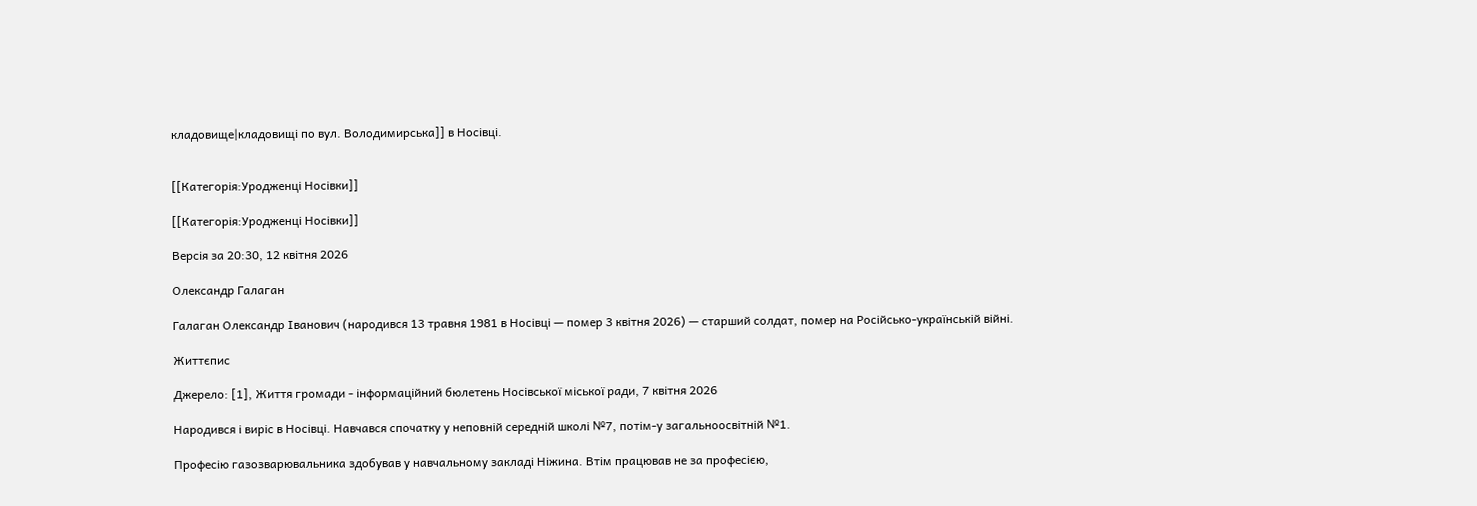кладовище|кладовищі по вул. Володимирська]] в Носівці.


[[Категорія:Уродженці Носівки]]

[[Категорія:Уродженці Носівки]]

Версія за 20:30, 12 квітня 2026

Олександр Галаган

Галаган Олександр Іванович (народився 13 травня 1981 в Носівці — помер 3 квітня 2026) — старший солдат, помер на Російсько-українській війні.

Життєпис

Джерело: [1], Життя громади - інформаційний бюлетень Носівської міської ради, 7 квітня 2026

Народився і виріс в Носівці. Навчався спочатку у неповній середній школі №7, потім-у загальноосвітній №1.

Професію газозварювальника здобував у навчальному закладі Ніжина. Втім працював не за професією,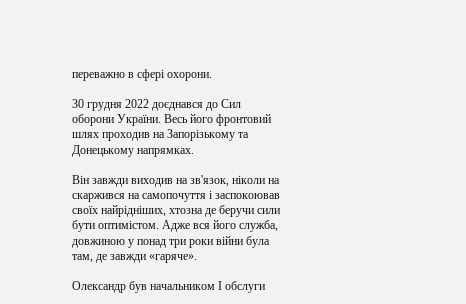переважно в сфері охорони.

30 грудня 2022 доєднався до Сил оборони України. Весь його фронтовий шлях проходив на Запорізькому та Донецькому напрямках.

Він завжди виходив на зв'язок, ніколи на скаржився на самопочуття і заспокоював своїх найрідніших, хтозна де беручи сили бути оптимістом. Адже вся його служба, довжиною у понад три роки війни була там, де завжди «гаряче».

Олександр був начальником І обслуги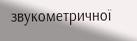звукометричної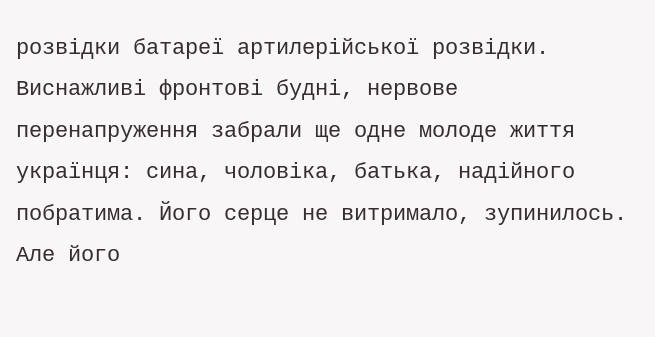розвідки батареї артилерійської розвідки. Виснажливі фронтові будні, нервове перенапруження забрали ще одне молоде життя українця: сина, чоловіка, батька, надійного побратима. Його серце не витримало, зупинилось. Але його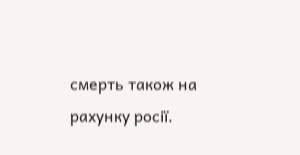смерть також на рахунку росії.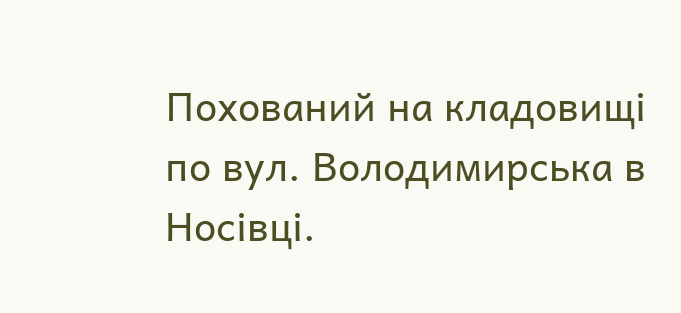Похований на кладовищі по вул. Володимирська в Носівці.